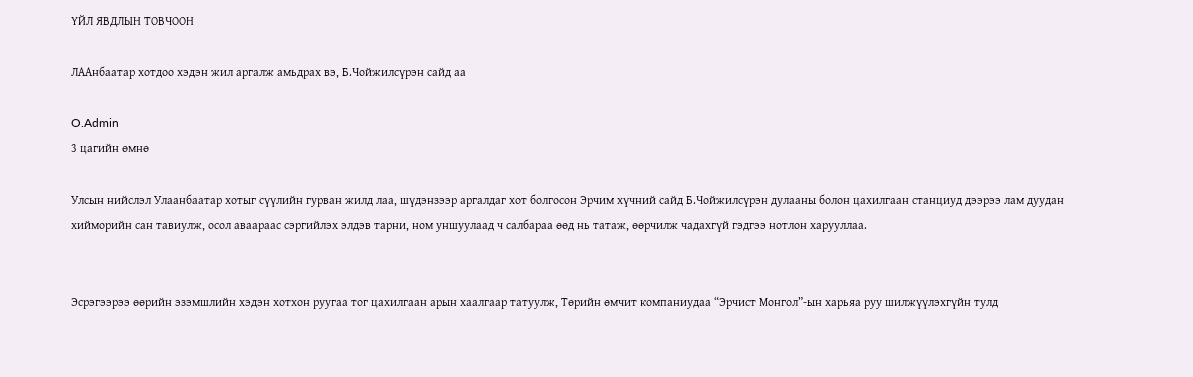ҮЙЛ ЯВДЛЫН ТОВЧООН

ЛААнбаатар хотдоо хэдэн жил аргалж амьдрах вэ, Б.Чойжилсүрэн сайд аа

O.Admin
3 цагийн өмнө

Улсын нийслэл Улаанбаатар хотыг сүүлийн гурван жилд лаа, шүдэнзээр аргалдаг хот болгосон Эрчим хүчний сайд Б.Чойжилсүрэн дулааны болон цахилгаан станциуд дээрээ лам дуудан хийморийн сан тавиулж, осол аваараас сэргийлэх элдэв тарни, ном уншуулаад ч салбараа өөд нь татаж, өөрчилж чадахгүй гэдгээ нотлон харууллаа.


Эсрэгээрээ өөрийн эзэмшлийн хэдэн хотхон руугаа тог цахилгаан арын хаалгаар татуулж, Төрийн өмчит компаниудаа “Эрчист Монгол”-ын харьяа руу шилжүүлэхгүйн тулд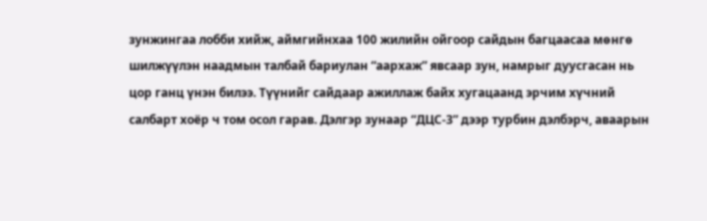зунжингаа лобби хийж, аймгийнхаа 100 жилийн ойгоор сайдын багцаасаа мөнгө шилжүүлэн наадмын талбай бариулан “аархаж” явсаар зун, намрыг дуусгасан нь цор ганц үнэн билээ. Түүнийг сайдаар ажиллаж байх хугацаанд эрчим хүчний салбарт хоёр ч том осол гарав. Дэлгэр зунаар “ДЦС-3” дээр турбин дэлбэрч, аваарын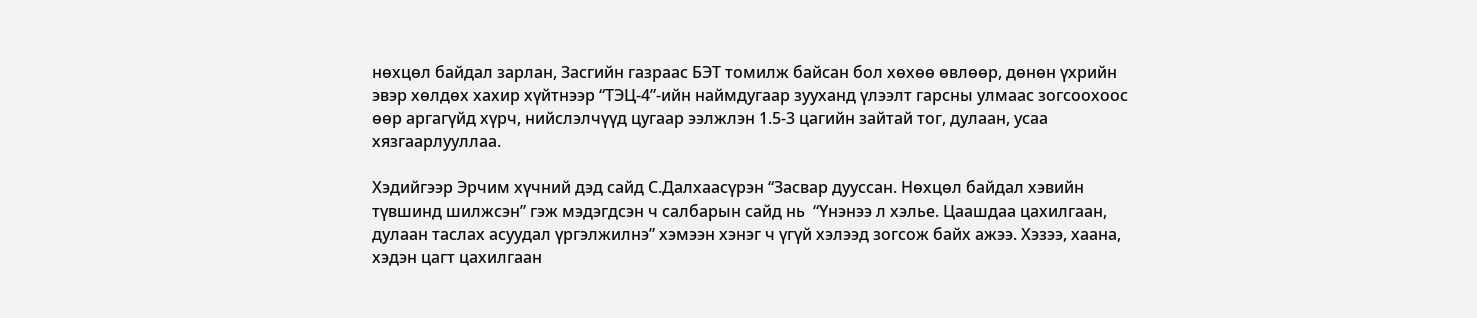нөхцөл байдал зарлан, Засгийн газраас БЭТ томилж байсан бол хөхөө өвлөөр, дөнөн үхрийн эвэр хөлдөх хахир хүйтнээр “ТЭЦ-4”-ийн наймдугаар зууханд үлээлт гарсны улмаас зогсоохоос өөр аргагүйд хүрч, нийслэлчүүд цугаар ээлжлэн 1.5-3 цагийн зайтай тог, дулаан, усаа хязгаарлууллаа.

Хэдийгээр Эрчим хүчний дэд сайд С.Далхаасүрэн “Засвар дууссан. Нөхцөл байдал хэвийн түвшинд шилжсэн” гэж мэдэгдсэн ч салбарын сайд нь  “Үнэнээ л хэлье. Цаашдаа цахилгаан, дулаан таслах асуудал үргэлжилнэ” хэмээн хэнэг ч үгүй хэлээд зогсож байх ажээ. Хэзээ, хаана, хэдэн цагт цахилгаан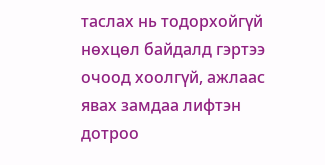таслах нь тодорхойгүй нөхцөл байдалд гэртээ очоод хоолгүй, ажлаас явах замдаа лифтэн дотроо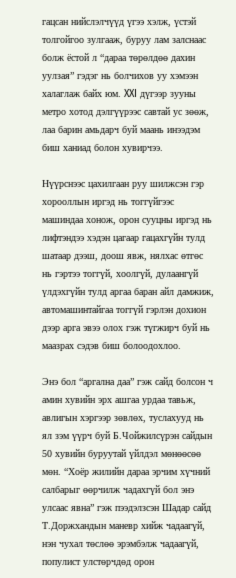гацсан нийслэлчүүд үгээ хэлж, үстэй толгойгоо зулгааж, буруу лам залснаас болж ёстой л “дараа төрөлдөө дахин уулзая” гэдэг нь болчихов уу хэмээн халаглаж байх юм. XXI дүгээр зууны метро хотод дэлгүүрээс савтай ус зөөж, лаа барин амьдарч буй маань инээдэм биш ханиад болон хувирчээ.

Нүүрснээс цахилгаан руу шилжсэн гэр хорооллын иргэд нь тоггүйгээс машиндаа хонож, орон сууцны иргэд нь лифтэндээ хэдэн цагаар гацахгүйн тулд шатаар дээш, доош явж, нялхас өтгөс нь гэртээ тоггүй, хоолгүй, дулаангүй үлдэхгүйн тулд аргаа баран айл дамжиж, автомашинтайгаа тоггүй гэрлэн дохион дээр арга эвээ олох гэж түгжирч буй нь маазрах сэдэв биш болоодохлоо.

Энэ бол “аргална даа” гэж сайд болсон ч амин хувийн эрх ашгаа урдаа тавьж, авлигын хэргээр зөвлөх, туслахууд нь ял зэм үүрч буй Б.Чойжилсүрэн сайдын 50 хувийн буруутай үйлдэл мөнөөсөө мөн. “Хоёр жилийн дараа эрчим хүчний салбарыг өөрчилж чадахгүй бол энэ улсаас явна” гэж пээдэлзсэн Шадар сайд Т.Доржхандын маневр хийж чадаагүй, нэн чухал төслөө эрэмбэлж чадаагүй, популист улстөрчдөд орон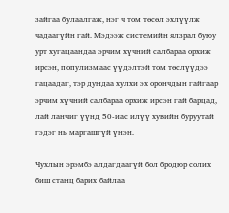зайгаа булаалгаж, нэг ч том төсөл эхлүүлж чадаагүйн гай. Мэдээж системийн ялзрал буюу урт хугацаандаа эрчим хүчний салбараа орхиж ирсэн, популизмаас үүдэлтэй том төслүүдээ гацаадаг, тэр дундаа хулхи эх орончдын гайгаар эрчим хүчний салбараа орхиж ирсэн гай барцад, лай ланчиг үүнд 50-иас илүү хувийн буруутай гэдэг нь маргашгүй үнэн.

Чухлын эрэмбэ алдагдаагүй бол бродюр солих биш станц барих байлаа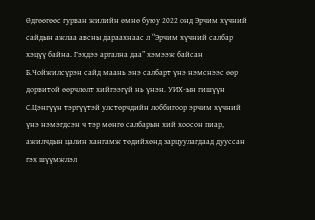Өдгөөгөөс гурван жилийн өмнө буюу 2022 онд Эрчим хүчний сайдын ажлаа авсны дараахнаас л “Эрчим хүчний салбар хэцүү байна. Гэхдээ аргална даа” хэмээж байсан Б.Чойжилсүрэн сайд маань энэ салбарт үнэ нэмснээс өөр дорвитой өөрчлөлт хийгээгүй нь үнэн. УИХ-ын гишүүн С.Цэнгүүн тэргүүтэй улстөрчдийн лоббигоор эрчим хүчний үнэ нэмэгдсэн ч тэр мөнгө салбарын хий хоосон пиар, ажилчдын цалин хангамж төдийхөнд зарцуулагдаад дууссан гэх шүүмжлэл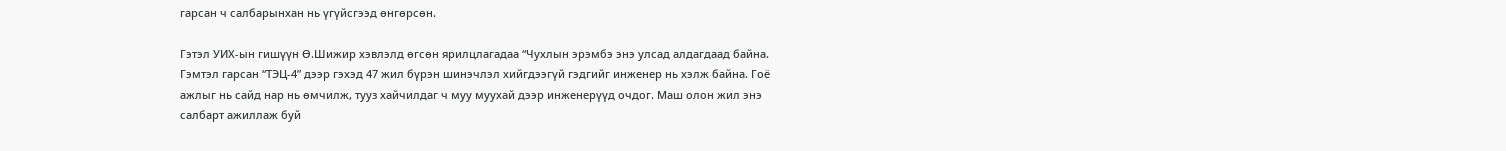гарсан ч салбарынхан нь үгүйсгээд өнгөрсөн.

Гэтэл УИХ-ын гишүүн Ө.Шижир хэвлэлд өгсөн ярилцлагадаа “Чухлын эрэмбэ энэ улсад алдагдаад байна. Гэмтэл гарсан “ТЭЦ-4” дээр гэхэд 47 жил бүрэн шинэчлэл хийгдээгүй гэдгийг инженер нь хэлж байна. Гоё ажлыг нь сайд нар нь өмчилж, тууз хайчилдаг ч муу муухай дээр инженерүүд очдог. Маш олон жил энэ салбарт ажиллаж буй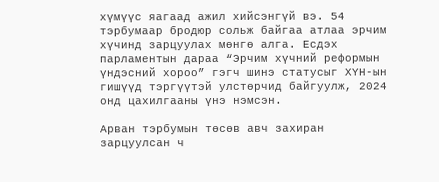хүмүүс яагаад ажил хийсэнгүй вэ. 54 тэрбумаар бродюр сольж байгаа атлаа эрчим хүчинд зарцуулах мөнгө алга. Есдэх парламентын дараа “Эрчим хүчний реформын үндэсний хороо” гэгч шинэ статусыг ХҮН-ын гишүүд тэргүүтэй улстөрчид байгуулж, 2024 онд цахилгааны үнэ нэмсэн.

Арван тэрбумын төсөв авч захиран зарцуулсан ч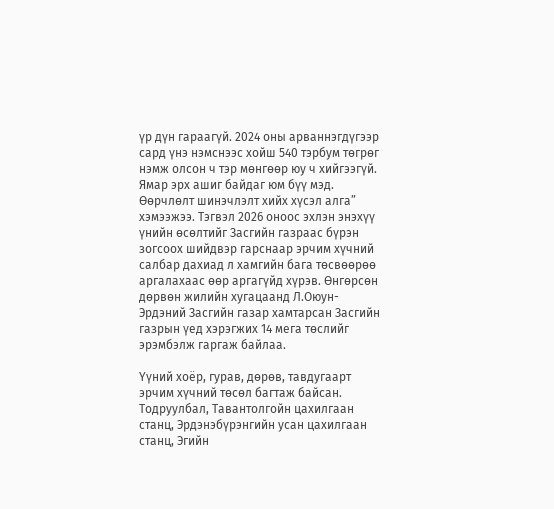үр дүн гараагүй. 2024 оны арваннэгдүгээр сард үнэ нэмснээс хойш 540 тэрбум төгрөг нэмж олсон ч тэр мөнгөөр юу ч хийгээгүй. Ямар эрх ашиг байдаг юм бүү мэд. Өөрчлөлт шинэчлэлт хийх хүсэл алга” хэмээжээ. Тэгвэл 2026 оноос эхлэн энэхүү үнийн өсөлтийг Засгийн газраас бүрэн зогсоох шийдвэр гарснаар эрчим хүчний салбар дахиад л хамгийн бага төсвөөрөө аргалахаас өөр аргагүйд хүрэв. Өнгөрсөн дөрвөн жилийн хугацаанд Л.Оюун-Эрдэний Засгийн газар хамтарсан Засгийн газрын үед хэрэгжих 14 мега төслийг эрэмбэлж гаргаж байлаа.

Үүний хоёр, гурав, дөрөв, тавдугаарт эрчим хүчний төсөл багтаж байсан. Тодруулбал, Тавантолгойн цахилгаан станц, Эрдэнэбүрэнгийн усан цахилгаан станц, Эгийн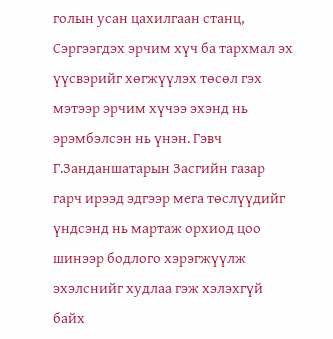голын усан цахилгаан станц, Сэргээгдэх эрчим хүч ба тархмал эх үүсвэрийг хөгжүүлэх төсөл гэх мэтээр эрчим хүчээ эхэнд нь эрэмбэлсэн нь үнэн. Гэвч Г.Занданшатарын Засгийн газар гарч ирээд эдгээр мега төслүүдийг үндсэнд нь мартаж орхиод цоо шинээр бодлого хэрэгжүүлж эхэлснийг худлаа гэж хэлэхгүй байх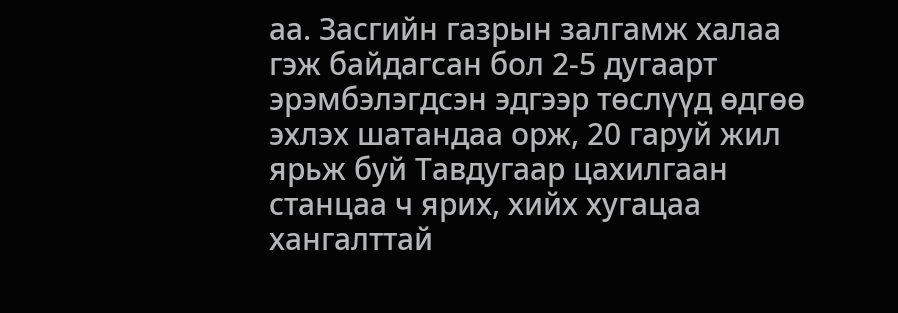аа. Засгийн газрын залгамж халаа гэж байдагсан бол 2-5 дугаарт эрэмбэлэгдсэн эдгээр төслүүд өдгөө эхлэх шатандаа орж, 20 гаруй жил ярьж буй Тавдугаар цахилгаан станцаа ч ярих, хийх хугацаа хангалттай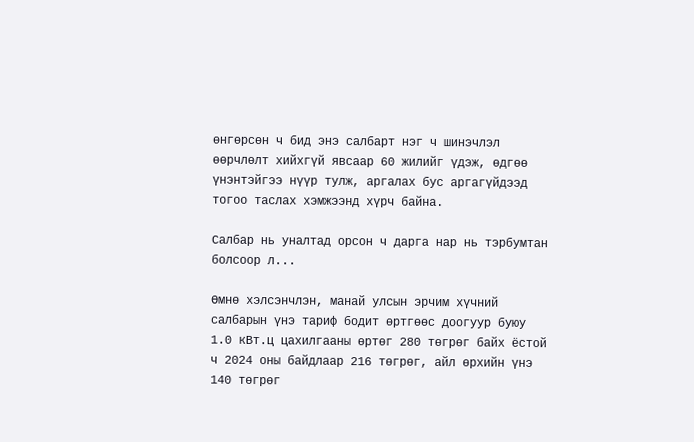өнгөрсөн ч бид энэ салбарт нэг ч шинэчлэл өөрчлөлт хийхгүй явсаар 60 жилийг үдэж, өдгөө үнэнтэйгээ нүүр тулж, аргалах бус аргагүйдээд тогоо таслах хэмжээнд хүрч байна.

Салбар нь уналтад орсон ч дарга нар нь тэрбумтан болсоор л...

Өмнө хэлсэнчлэн, манай улсын эрчим хүчний салбарын үнэ тариф бодит өртгөөс доогуур буюу 1.0 кВт.ц цахилгааны өртөг 280 төгрөг байх ёстой ч 2024 оны байдлаар 216 төгрөг, айл өрхийн үнэ 140 төгрөг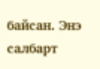байсан. Энэ салбарт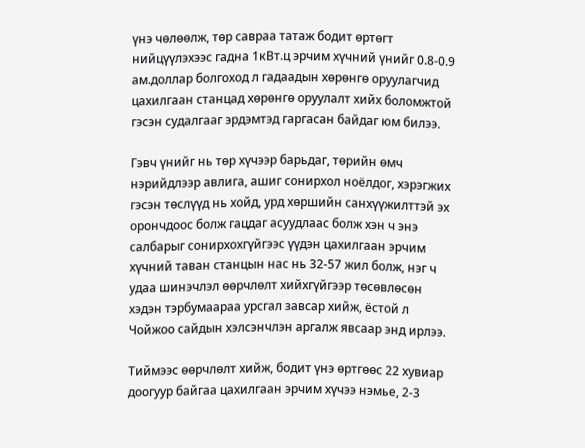үнэ чөлөөлж, төр савраа татаж бодит өртөгт нийцүүлэхээс гадна 1кВт.ц эрчим хүчний үнийг 0.8-0.9 ам.доллар болгоход л гадаадын хөрөнгө оруулагчид цахилгаан станцад хөрөнгө оруулалт хийх боломжтой гэсэн судалгааг эрдэмтэд гаргасан байдаг юм билээ.

Гэвч үнийг нь төр хүчээр барьдаг, төрийн өмч нэрийдлээр авлига, ашиг сонирхол ноёлдог, хэрэгжих гэсэн төслүүд нь хойд, урд хөршийн санхүүжилттэй эх орончдоос болж гацдаг асуудлаас болж хэн ч энэ салбарыг сонирхохгүйгээс үүдэн цахилгаан эрчим хүчний таван станцын нас нь 32-57 жил болж, нэг ч удаа шинэчлэл өөрчлөлт хийхгүйгээр төсөвлөсөн хэдэн тэрбумаараа урсгал завсар хийж, ёстой л Чойжоо сайдын хэлсэнчлэн аргалж явсаар энд ирлээ.

Тиймээс өөрчлөлт хийж, бодит үнэ өртгөөс 22 хувиар доогуур байгаа цахилгаан эрчим хүчээ нэмье, 2-3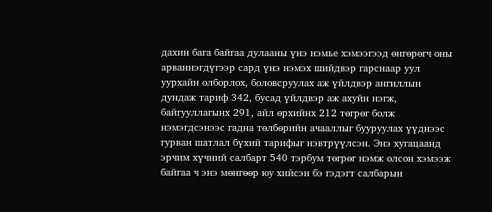дахин бага байгаа дулааны үнэ нэмье хэмээгээд өнгөрөгч оны арваннэгдүгээр сард үнэ нэмэх шийдвэр гарснаар уул уурхайн олборлох, боловсруулах аж үйлдвэр ангиллын дундаж тариф 342, бусад үйлдвэр аж ахуйн нэгж, байгууллагынх 291, айл өрхийнх 212 төгрөг болж нэмэгдсэнээс гадна төлбөрийн ачааллыг бууруулах үүднээс гурван шатлал бүхий тарифыг нэвтрүүлсэн. Энэ хугацаанд эрчим хүчний салбарт 540 тэрбум төгрөг нэмж олсон хэмээж байгаа ч энэ мөнгөөр юу хийсэн бэ гэдэгт салбарын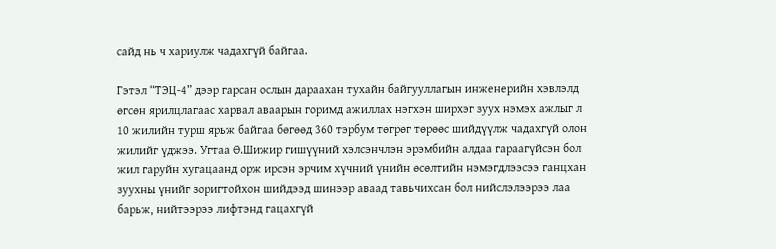сайд нь ч хариулж чадахгүй байгаа.

Гэтэл “ТЭЦ-4” дээр гарсан ослын дараахан тухайн байгууллагын инженерийн хэвлэлд өгсөн ярилцлагаас харвал аваарын горимд ажиллах нэгхэн ширхэг зуух нэмэх ажлыг л 10 жилийн турш ярьж байгаа бөгөөд 360 тэрбум төгрөг төрөөс шийдүүлж чадахгүй олон жилийг үджээ. Угтаа Ө.Шижир гишүүний хэлсэнчлэн эрэмбийн алдаа гараагүйсэн бол жил гаруйн хугацаанд орж ирсэн эрчим хүчний үнийн өсөлтийн нэмэгдлээсээ ганцхан зуухны үнийг зоригтойхон шийдээд шинээр аваад тавьчихсан бол нийслэлээрээ лаа барьж, нийтээрээ лифтэнд гацахгүй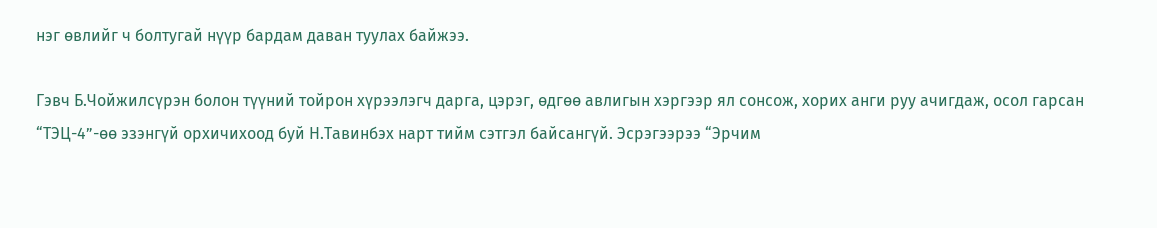нэг өвлийг ч болтугай нүүр бардам даван туулах байжээ.

Гэвч Б.Чойжилсүрэн болон түүний тойрон хүрээлэгч дарга, цэрэг, өдгөө авлигын хэргээр ял сонсож, хорих анги руу ачигдаж, осол гарсан “ТЭЦ-4”-өө эзэнгүй орхичихоод буй Н.Тавинбэх нарт тийм сэтгэл байсангүй. Эсрэгээрээ “Эрчим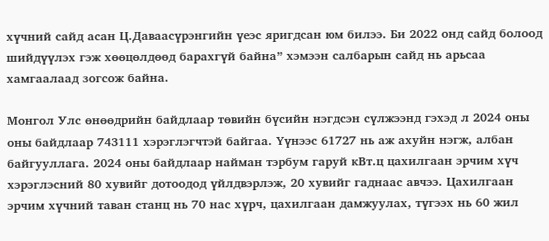хүчний сайд асан Ц.Даваасүрэнгийн үеэс яригдсан юм билээ. Би 2022 онд сайд болоод шийдүүлэх гэж хөөцөлдөөд барахгүй байна” хэмээн салбарын сайд нь арьсаа хамгаалаад зогсож байна.

Монгол Улс өнөөдрийн байдлаар төвийн бүсийн нэгдсэн сүлжээнд гэхэд л 2024 оны оны байдлаар 743111 хэрэглэгчтэй байгаа. Үүнээс 61727 нь аж ахуйн нэгж, албан байгууллага. 2024 оны байдлаар найман тэрбум гаруй кВт.ц цахилгаан эрчим хүч хэрэглэсний 80 хувийг дотоодод үйлдвэрлэж, 20 хувийг гаднаас авчээ. Цахилгаан эрчим хүчний таван станц нь 70 нас хүрч, цахилгаан дамжуулах, түгээх нь 60 жил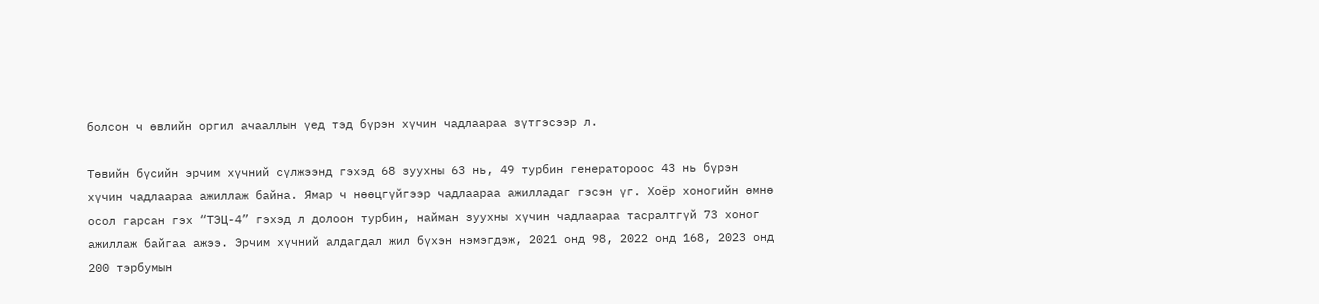болсон ч өвлийн оргил ачааллын үед тэд бүрэн хүчин чадлаараа зүтгэсээр л.

Төвийн бүсийн эрчим хүчний сүлжээнд гэхэд 68 зуухны 63 нь, 49 турбин генератороос 43 нь бүрэн хүчин чадлаараа ажиллаж байна. Ямар ч нөөцгүйгээр чадлаараа ажилладаг гэсэн үг. Хоёр хоногийн өмнө осол гарсан гэх “ТЭЦ-4” гэхэд л долоон турбин, найман зуухны хүчин чадлаараа тасралтгүй 73 хоног ажиллаж байгаа ажээ. Эрчим хүчний алдагдал жил бүхэн нэмэгдэж, 2021 онд 98, 2022 онд 168, 2023 онд 200 тэрбумын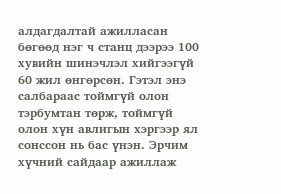алдагдалтай ажилласан бөгөөд нэг ч станц дээрээ 100 хувийн шинэчлэл хийгээгүй 60 жил өнгөрсөн. Гэтэл энэ салбараас тоймгүй олон тэрбумтан төрж, тоймгүй олон хүн авлигын хэргээр ял сонссон нь бас үнэн. Эрчим хүчний сайдаар ажиллаж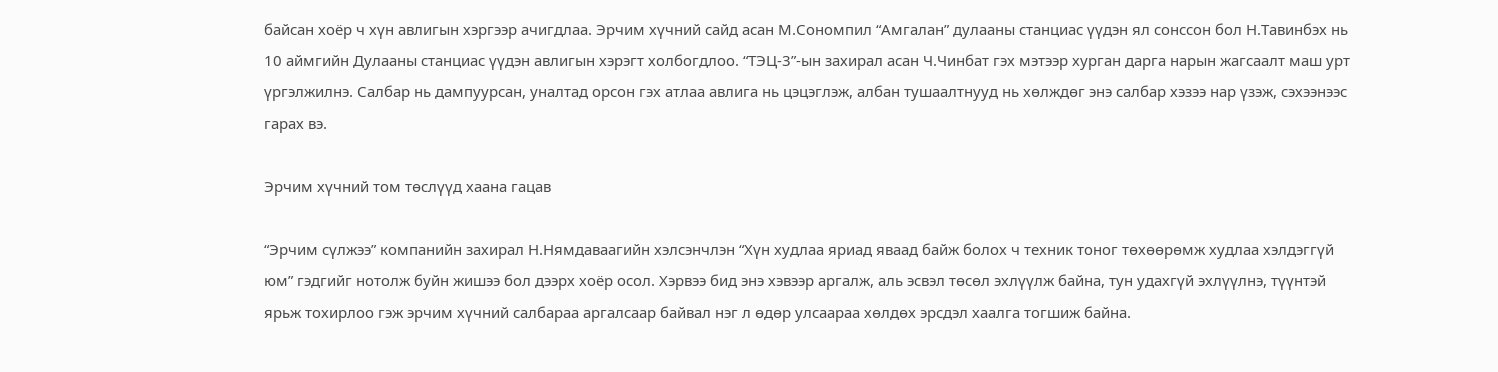байсан хоёр ч хүн авлигын хэргээр ачигдлаа. Эрчим хүчний сайд асан М.Сономпил “Амгалан” дулааны станциас үүдэн ял сонссон бол Н.Тавинбэх нь 10 аймгийн Дулааны станциас үүдэн авлигын хэрэгт холбогдлоо. “ТЭЦ-3”-ын захирал асан Ч.Чинбат гэх мэтээр хурган дарга нарын жагсаалт маш урт үргэлжилнэ. Салбар нь дампуурсан, уналтад орсон гэх атлаа авлига нь цэцэглэж, албан тушаалтнууд нь хөлждөг энэ салбар хэзээ нар үзэж, сэхээнээс гарах вэ.

Эрчим хүчний том төслүүд хаана гацав

“Эрчим сүлжээ” компанийн захирал Н.Нямдаваагийн хэлсэнчлэн “Хүн худлаа яриад яваад байж болох ч техник тоног төхөөрөмж худлаа хэлдэггүй юм” гэдгийг нотолж буйн жишээ бол дээрх хоёр осол. Хэрвээ бид энэ хэвээр аргалж, аль эсвэл төсөл эхлүүлж байна, тун удахгүй эхлүүлнэ, түүнтэй ярьж тохирлоо гэж эрчим хүчний салбараа аргалсаар байвал нэг л өдөр улсаараа хөлдөх эрсдэл хаалга тогшиж байна.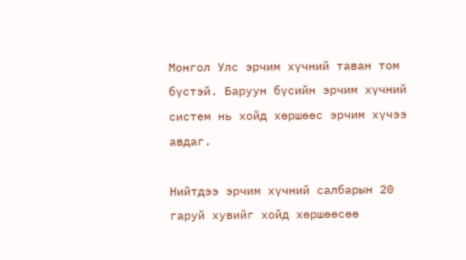Монгол Улс эрчим хүчний таван том бүстэй. Баруун бүсийн эрчим хүчний систем нь хойд хөршөөс эрчим хүчээ авдаг.

Нийтдээ эрчим хүчний салбарын 20 гаруй хувийг хойд хөршөөсөө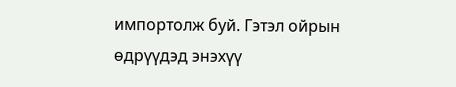импортолж буй. Гэтэл ойрын өдрүүдэд энэхүү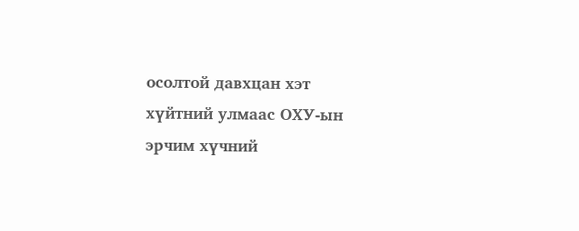осолтой давхцан хэт хүйтний улмаас ОХУ-ын эрчим хүчний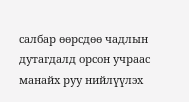салбар өөрсдөө чадлын дутагдалд орсон учраас манайх руу нийлүүлэх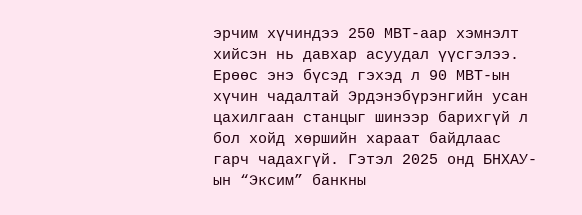эрчим хүчиндээ 250 МВТ-аар хэмнэлт хийсэн нь давхар асуудал үүсгэлээ. Ерөөс энэ бүсэд гэхэд л 90 МВТ-ын хүчин чадалтай Эрдэнэбүрэнгийн усан цахилгаан станцыг шинээр барихгүй л бол хойд хөршийн хараат байдлаас гарч чадахгүй. Гэтэл 2025 онд БНХАУ-ын “Эксим” банкны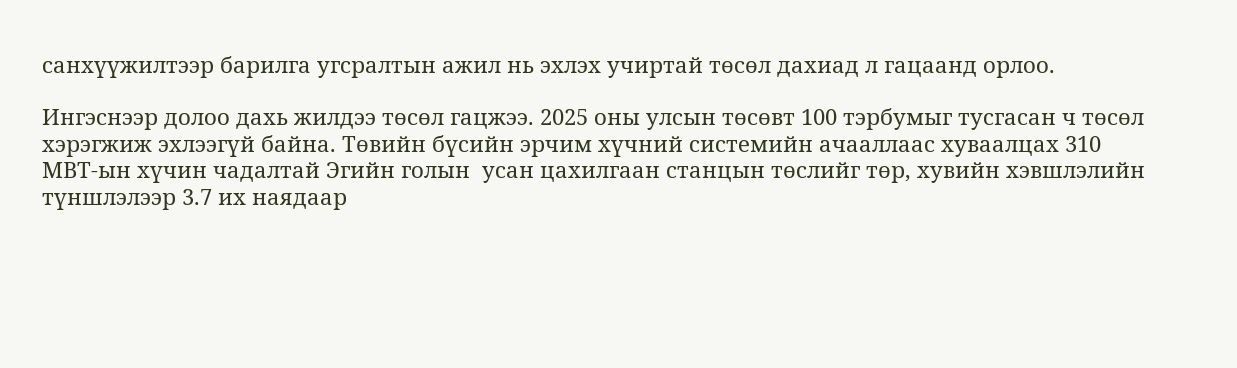санхүүжилтээр барилга угсралтын ажил нь эхлэх учиртай төсөл дахиад л гацаанд орлоо.

Ингэснээр долоо дахь жилдээ төсөл гацжээ. 2025 оны улсын төсөвт 100 тэрбумыг тусгасан ч төсөл хэрэгжиж эхлээгүй байна. Төвийн бүсийн эрчим хүчний системийн ачааллаас хуваалцах 310 МВТ-ын хүчин чадалтай Эгийн голын  усан цахилгаан станцын төслийг төр, хувийн хэвшлэлийн түншлэлээр 3.7 их наядаар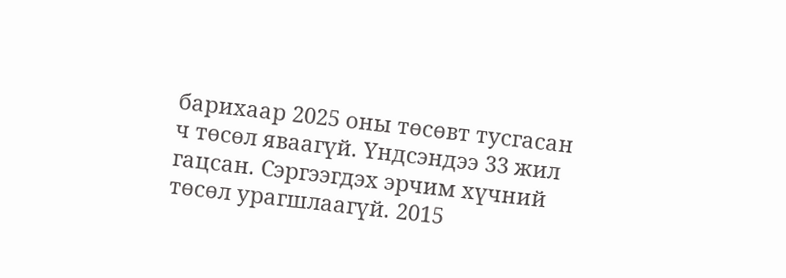барихаар 2025 оны төсөвт тусгасан ч төсөл яваагүй. Үндсэндээ 33 жил гацсан. Сэргээгдэх эрчим хүчний төсөл урагшлаагүй. 2015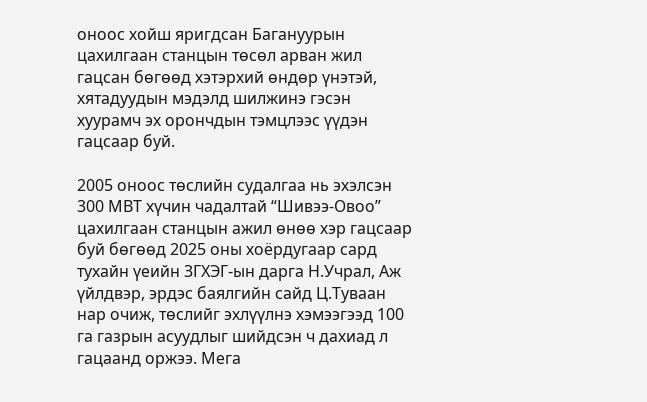оноос хойш яригдсан Багануурын цахилгаан станцын төсөл арван жил гацсан бөгөөд хэтэрхий өндөр үнэтэй, хятадуудын мэдэлд шилжинэ гэсэн хуурамч эх орончдын тэмцлээс үүдэн гацсаар буй.

2005 оноос төслийн судалгаа нь эхэлсэн 300 МВТ хүчин чадалтай “Шивээ-Овоо” цахилгаан станцын ажил өнөө хэр гацсаар буй бөгөөд 2025 оны хоёрдугаар сард тухайн үеийн ЗГХЭГ-ын дарга Н.Учрал, Аж үйлдвэр, эрдэс баялгийн сайд Ц.Туваан нар очиж, төслийг эхлүүлнэ хэмээгээд 100 га газрын асуудлыг шийдсэн ч дахиад л гацаанд оржээ. Мега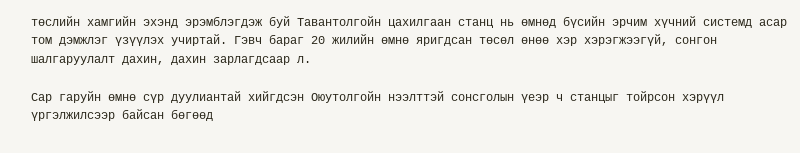төслийн хамгийн эхэнд эрэмблэгдэж буй Тавантолгойн цахилгаан станц нь өмнөд бүсийн эрчим хүчний системд асар том дэмжлэг үзүүлэх учиртай. Гэвч бараг 20 жилийн өмнө яригдсан төсөл өнөө хэр хэрэгжээгүй, сонгон шалгаруулалт дахин, дахин зарлагдсаар л.

Сар гаруйн өмнө сүр дуулиантай хийгдсэн Оюутолгойн нээлттэй сонсголын үеэр ч станцыг тойрсон хэрүүл үргэлжилсээр байсан бөгөөд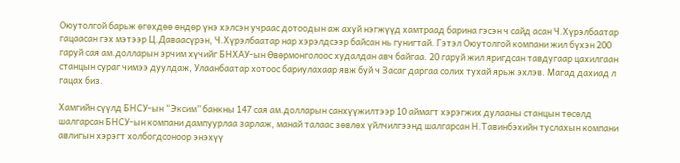Оюутолгой барьж өгөхдөө өндөр үнэ хэлсэн учраас дотоодын аж ахуй нэгжүүд хамтраад барина гэсэн ч сайд асан Ч.Хүрэлбаатар гацаасан гэх мэтээр Ц.Даваасүрэн, Ч.Хүрэлбаатар нар хэрэлдсээр байсан нь гунигтай. Гэтэл Оюутолгой компани жил бүхэн 200 гаруй сая ам.долларын эрчим хүчийг БНХАУ-ын Өвөрмонголоос худалдан авч байгаа. 20 гаруй жил яригдсан тавдугаар цахилгаан станцын сураг чимээ дуулдаж, Улаанбаатар хотоос бариулахаар явж буй ч Засаг даргаа солих тухай ярьж эхлэв. Магад дахиад л гацах биз.

Хамгийн сүүлд БНСУ-ын “Эксим” банкны 147 сая ам.долларын санхүүжилтээр 10 аймагт хэрэгжих дулааны станцын төсөлд шалгарсан БНСУ-ын компани дампуурлаа зарлаж, манай талаас зөвлөх үйлчилгээнд шалгарсан Н.Тавинбэхийн туслахын компани авлигын хэрэгт холбогдсоноор энэхүү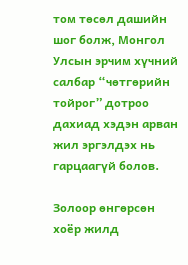том төсөл дашийн шог болж, Монгол Улсын эрчим хүчний салбар “чөтгөрийн тойрог” дотроо дахиад хэдэн арван жил эргэлдэх нь гарцаагүй болов.

Золоор өнгөрсөн хоёр жилд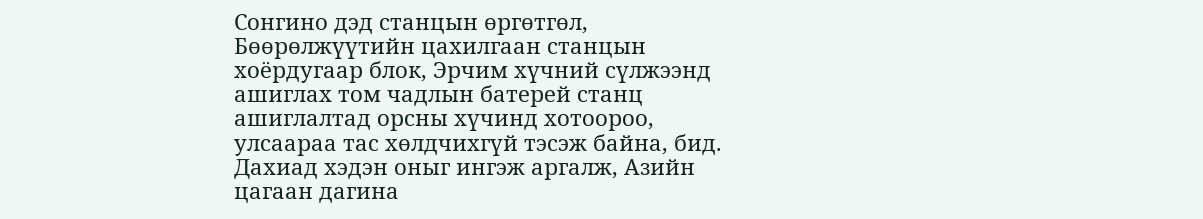Сонгино дэд станцын өргөтгөл, Бөөрөлжүүтийн цахилгаан станцын хоёрдугаар блок, Эрчим хүчний сүлжээнд ашиглах том чадлын батерей станц ашиглалтад орсны хүчинд хотоороо, улсаараа тас хөлдчихгүй тэсэж байна, бид. Дахиад хэдэн оныг ингэж аргалж, Азийн цагаан дагина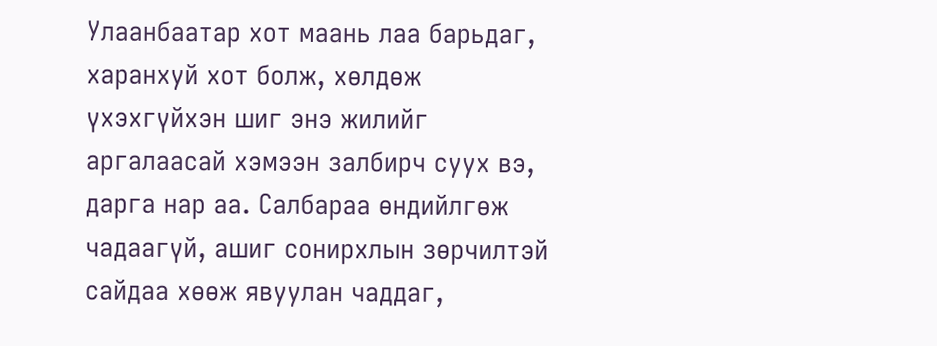Улаанбаатар хот маань лаа барьдаг, харанхуй хот болж, хөлдөж үхэхгүйхэн шиг энэ жилийг аргалаасай хэмээн залбирч суух вэ, дарга нар аа. Салбараа өндийлгөж чадаагүй, ашиг сонирхлын зөрчилтэй сайдаа хөөж явуулан чаддаг,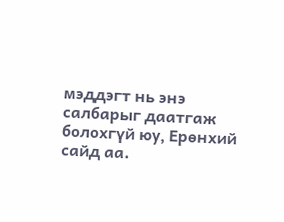мэддэгт нь энэ салбарыг даатгаж болохгүй юу, Ерөнхий сайд аа.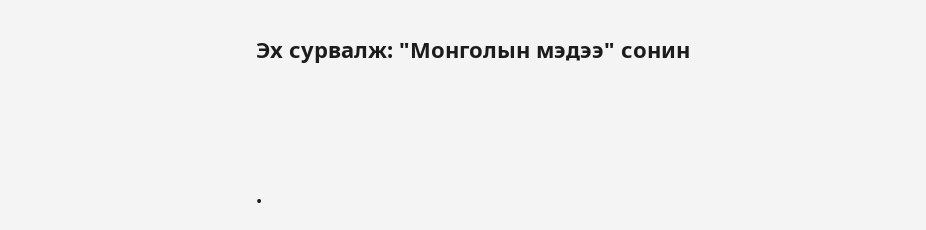Эх сурвалж: "Монголын мэдээ" сонин





.